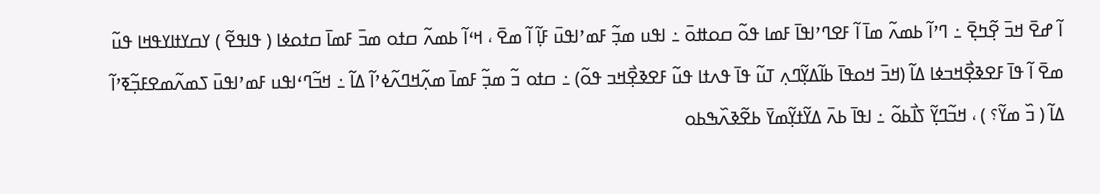ߊ߬ ߝߐ߫ ߞߏ߫ ߐ߲߬ߤߐ߲߫ ߸ ߣߴߊ߬ ߕߘߍ߬ ߘߊ߫ ߊ߬ ߓߐߣߴߊߟߊ߫ ߓߘߊ ߟߋ߬ ߛߋߚߋ߫ ߸ ߊߟߎ ߘߏ߲߬ ߓߘߴߊߟߎ߫ ߓߊ߲߬ ߊ߬ ߘߐ߫ ، ߞߵߊ߬ ߕߘߍ߬ ߛߙߋ ߘߏ߫ ߓߘߊ߫ ߛߙߋߦߊ ( ߟߊߟߐ߬ ) ߌߛߌߙߊߌߟߞߊ ߟߎ߬ ߘߐ߫ ߊ߬ ߟߊ߫ ߓߐߢߐ߲߯ߞߏߦߊ ߡߊ߬ (ߞߏ߫ ߞߋߟߊ߫ ߕߊ߬ߡߌ߲߬ߣߍ߲ ߠߎ߬ ߟߊ߫ ߟߍߙߊ ߟߎ߬ ߓߐߢߐ߲߯ߞߏ ߟߋ߬) ߸ ߛߙߋ ߏ߬ ߘߏ߲߬ ߓߘߊ߫ ߘߍ߲߬ߞߣߍ߬ߦߴߊ߬ ߡߊ߬ ߸ ߞߏ߬ߣߵߊߟߎ ߓߘߴߊߟߎ߫ ߖߘߍ߬ߘߐߓߏ߲߬ߧߴߊ߬ ߡߊ߬ ( ߏ߰ ߘߌ߬؟ ) ، ߞߏ߬ߣߌ߲߬ ߖߊ߯ߕߋ߬ ߸ ߊߟߊ߫ ߕߍ߫ ߡߌ߬ߙߌ߲߬ߘߌ߫ ߕߐ߬ߢߍ߰ߒߕߋ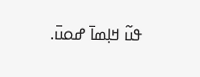ߟߎ߬ ߞߊ߲ߘߊ߫ ߝߋߎ߫.